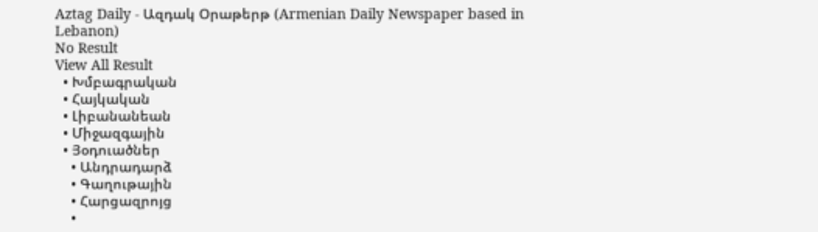Aztag Daily - Ազդակ Օրաթերթ (Armenian Daily Newspaper based in Lebanon)
No Result
View All Result
  • Խմբագրական
  • Հայկական
  • Լիբանանեան
  • Միջազգային
  • Յօդուածներ
    • Անդրադարձ
    • Գաղութային
    • Հարցազրոյց
    •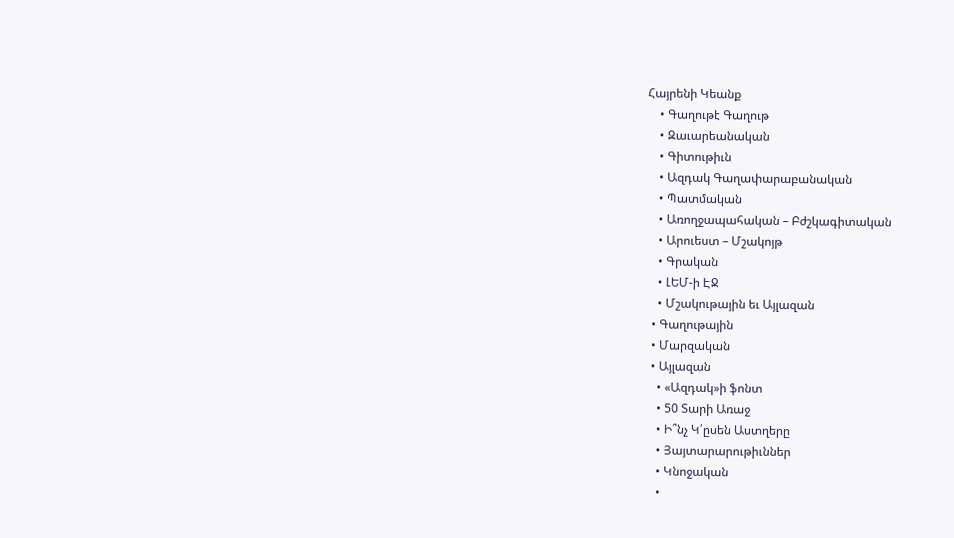Հայրենի Կեանք
    • Գաղութէ Գաղութ
    • Զաւարեանական
    • Գիտութիւն
    • Ազդակ Գաղափարաբանական
    • Պատմական
    • Առողջապահական – Բժշկագիտական
    • Արուեստ – Մշակոյթ
    • Գրական
    • ԼԵՄ-ի ԷՋ
    • Մշակութային եւ Այլազան
  • Գաղութային
  • Մարզական
  • Այլազան
    • «Ազդակ»ի ֆոնտ
    • 50 Տարի Առաջ
    • Ի՞նչ Կ՛ըսեն Աստղերը
    • Յայտարարութիւններ
    • Կնոջական
    •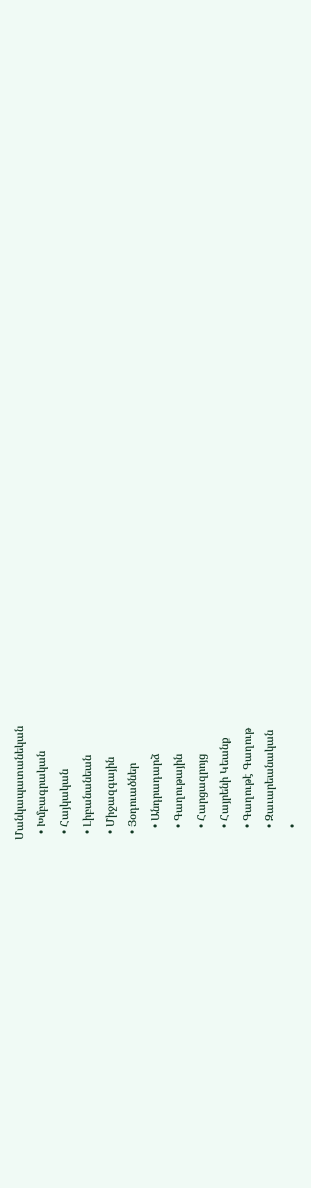Մանկապատանեկան
  • Խմբագրական
  • Հայկական
  • Լիբանանեան
  • Միջազգային
  • Յօդուածներ
    • Անդրադարձ
    • Գաղութային
    • Հարցազրոյց
    • Հայրենի Կեանք
    • Գաղութէ Գաղութ
    • Զաւարեանական
    •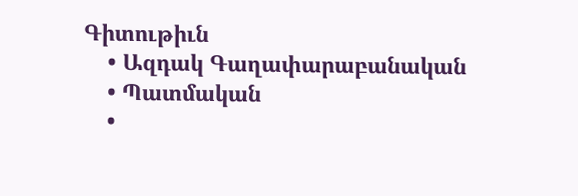Գիտութիւն
    • Ազդակ Գաղափարաբանական
    • Պատմական
    •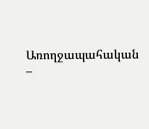Առողջապահական –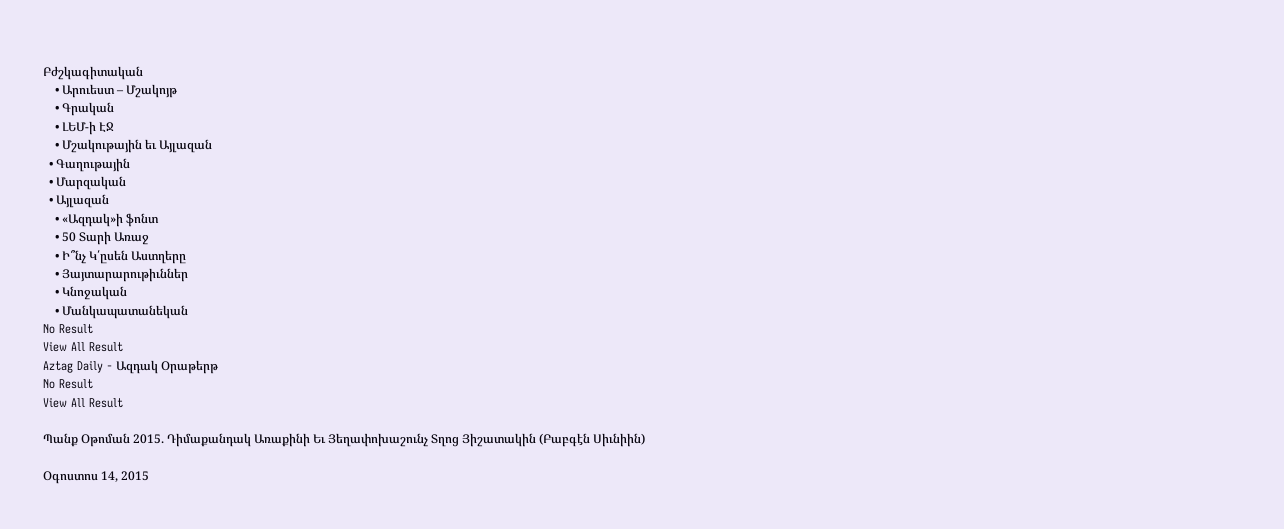Բժշկագիտական
    • Արուեստ – Մշակոյթ
    • Գրական
    • ԼԵՄ-ի ԷՋ
    • Մշակութային եւ Այլազան
  • Գաղութային
  • Մարզական
  • Այլազան
    • «Ազդակ»ի ֆոնտ
    • 50 Տարի Առաջ
    • Ի՞նչ Կ՛ըսեն Աստղերը
    • Յայտարարութիւններ
    • Կնոջական
    • Մանկապատանեկան
No Result
View All Result
Aztag Daily - Ազդակ Օրաթերթ
No Result
View All Result

Պանք Օթոման 2015. Դիմաքանդակ Առաքինի Եւ Յեղափոխաշունչ Տղոց Յիշատակին (Բաբգէն Սիւնիին)

Օգոստոս 14, 2015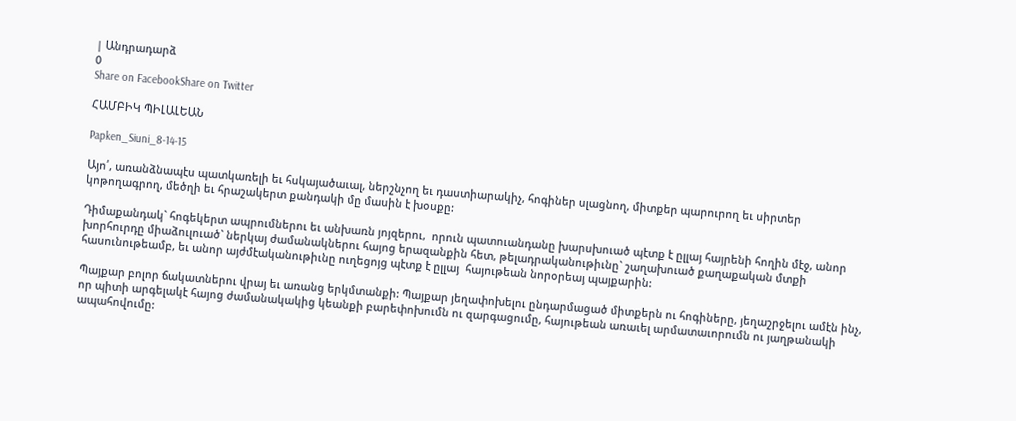| Անդրադարձ
0
Share on FacebookShare on Twitter

ՀԱՄԲԻԿ ՊԻԼԱԼԵԱՆ

Papken_Siuni_8-14-15

Այո՛, առանձնապէս պատկառելի եւ հսկայածաւալ, ներշնչող եւ դաստիարակիչ, հոգիներ սլացնող, միտքեր պարուրող եւ սիրտեր կոթողագրող, մեծղի եւ հրաշակերտ քանդակի մը մասին է խօսքը:

Դիմաքանդակ` հոգեկերտ ապրումներու եւ անխառն յոյզերու,  որուն պատուանդանը խարսխուած պէտք է ըլլայ հայրենի հողին մէջ, անոր խորհուրդը միաձուլուած` ներկայ ժամանակներու հայոց երազանքին հետ, թելադրականութիւնը` շաղախուած քաղաքական մտքի հասունութեամբ, եւ անոր այժմէականութիւնը ուղեցոյց պէտք է ըլլայ  հայութեան նորօրեայ պայքարին:

Պայքար բոլոր ճակատներու վրայ եւ առանց երկմտանքի: Պայքար յեղափոխելու ընդարմացած միտքերն ու հոգիները, յեղաշրջելու ամէն ինչ, որ պիտի արգելակէ հայոց ժամանակակից կեանքի բարեփոխումն ու զարգացումը, հայութեան առաւել արմատաւորումն ու յաղթանակի ապահովումը: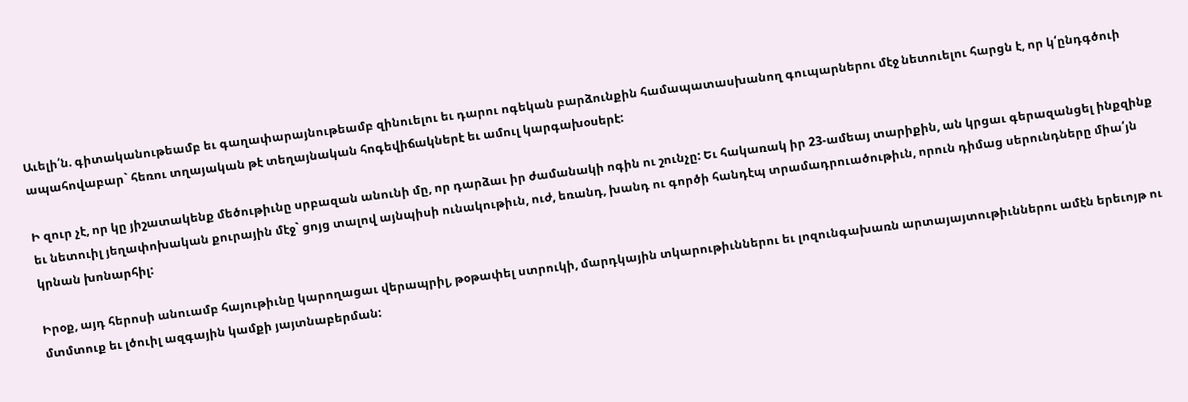Աւելի՛ն. գիտականութեամբ եւ գաղափարայնութեամբ զինուելու եւ դարու ոգեկան բարձունքին համապատասխանող գուպարներու մէջ նետուելու հարցն է, որ կ՛ընդգծուի ապահովաբար` հեռու տղայական թէ տեղայնական հոգեվիճակներէ եւ ամուլ կարգախօսերէ:

Ի զուր չէ, որ կը յիշատակենք մեծութիւնը սրբազան անունի մը, որ դարձաւ իր ժամանակի ոգին ու շունչը: Եւ հակառակ իր 23-ամեայ տարիքին, ան կրցաւ գերազանցել ինքզինք եւ նետուիլ յեղափոխական քուրային մէջ` ցոյց տալով այնպիսի ունակութիւն, ուժ, եռանդ, խանդ ու գործի հանդէպ տրամադրուածութիւն, որուն դիմաց սերունդները միա՛յն կրնան խոնարհիլ:

Իրօք, այդ հերոսի անուամբ հայութիւնը կարողացաւ վերապրիլ, թօթափել ստրուկի, մարդկային տկարութիւններու եւ լոզունգախառն արտայայտութիւններու ամէն երեւոյթ ու մտմտուք եւ լծուիլ ազգային կամքի յայտնաբերման: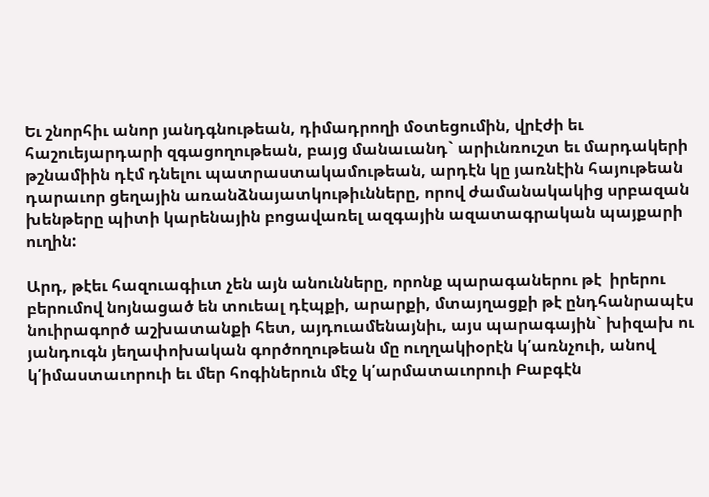Եւ շնորհիւ անոր յանդգնութեան, դիմադրողի մօտեցումին, վրէժի եւ հաշուեյարդարի զգացողութեան, բայց մանաւանդ` արիւնռուշտ եւ մարդակերի թշնամիին դէմ դնելու պատրաստակամութեան, արդէն կը յառնէին հայութեան դարաւոր ցեղային առանձնայատկութիւնները, որով ժամանակակից սրբազան խենթերը պիտի կարենային բոցավառել ազգային ազատագրական պայքարի ուղին:

Արդ, թէեւ հազուագիւտ չեն այն անունները, որոնք պարագաներու թէ  իրերու բերումով նոյնացած են տուեալ դէպքի, արարքի, մտայղացքի թէ ընդհանրապէս նուիրագործ աշխատանքի հետ, այդուամենայնիւ, այս պարագային` խիզախ ու յանդուգն յեղափոխական գործողութեան մը ուղղակիօրէն կ՛առնչուի, անով կ՛իմաստաւորուի եւ մեր հոգիներուն մէջ կ՛արմատաւորուի Բաբգէն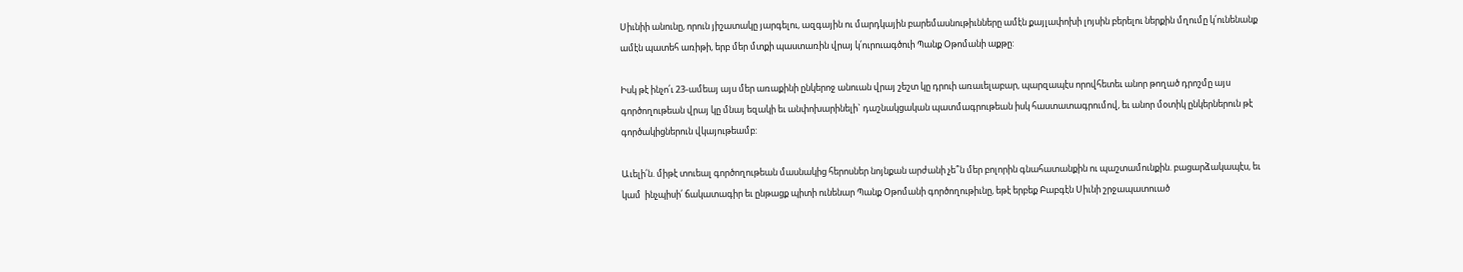Սիւնիի անունը, որուն յիշատակը յարգելու, ազգային ու մարդկային բարեմասնութիւնները ամէն քայլափոխի լոյսին բերելու ներքին մղումը կ՛ունենանք ամէն պատեհ առիթի, երբ մեր մտքի պաստառին վրայ կ՛ուրուագծուի Պանք Օթոմանի աքթը:

Իսկ թէ ինչո՛ւ 23-ամեայ այս մեր առաքինի ընկերոջ անուան վրայ շեշտ կը դրուի առաւելաբար, պարզապէս որովհետեւ անոր թողած դրոշմը այս գործողութեան վրայ կը մնայ եզակի եւ անփոխարինելի` դաշնակցական պատմագրութեան իսկ հաստատագրումով, եւ անոր մօտիկ ընկերներուն թէ գործակիցներուն վկայութեամբ:

Աւելի՛ն. միթէ տուեալ գործողութեան մասնակից հերոսներ նոյնքան արժանի չե՞ն մեր բոլորին գնահատանքին ու պաշտամունքին. բացարձակապէս, եւ կամ  ինչպիսի՛ ճակատագիր եւ ընթացք պիտի ունենար Պանք Օթոմանի գործողութիւնը, եթէ երբեք Բաբգէն Սիւնի շրջապատուած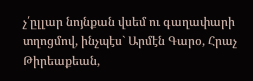չ՛ըլլար նոյնքան վսեմ ու գաղափարի տղոցմով, ինչպէս` Արմէն Գարօ, Հրաչ Թիրեաքեան,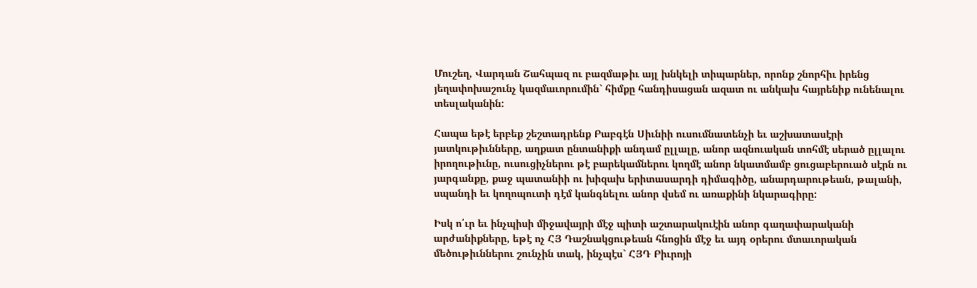Մուշեղ, Վարդան Շահպազ ու բազմաթիւ այլ խնկելի տիպարներ, որոնք շնորհիւ իրենց յեղափոխաշունչ կազմաւորումին` հիմքը հանդիսացան ազատ ու անկախ հայրենիք ունենալու  տեսլականին:

Հապա եթէ երբեք շեշտադրենք Բաբգէն Սիւնիի ուսումնատենչի եւ աշխատասէրի յատկութիւնները, աղքատ ընտանիքի անդամ ըլլալը, անոր ազնուական տոհմէ սերած ըլլալու իրողութիւնը, ուսուցիչներու թէ բարեկամներու կողմէ անոր նկատմամբ ցուցաբերուած սէրն ու յարգանքը, քաջ պատանիի ու խիզախ երիտասարդի դիմագիծը, անարդարութեան, թալանի, սպանդի եւ կողոպուտի դէմ կանգնելու անոր վսեմ ու առաքինի նկարագիրը:

Իսկ ո՛ւր եւ ինչպիսի միջավայրի մէջ պիտի աշտարակուէին անոր գաղափարականի արժանիքները, եթէ ոչ ՀՅ Դաշնակցութեան հնոցին մէջ եւ այդ օրերու մտաւորական մեծութիւններու շունչին տակ, ինչպէս` ՀՅԴ Բիւրոյի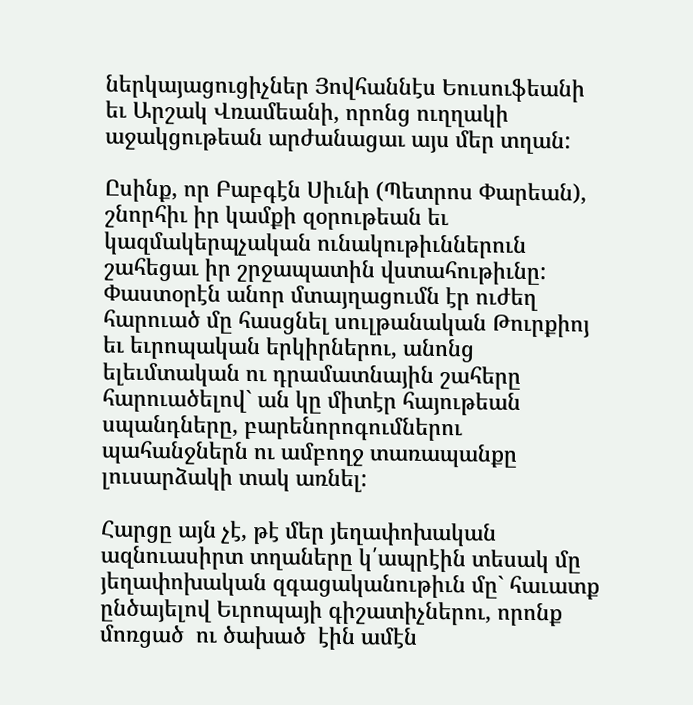ներկայացուցիչներ Յովհաննէս Եուսուֆեանի եւ Արշակ Վռամեանի, որոնց ուղղակի աջակցութեան արժանացաւ այս մեր տղան:

Ըսինք, որ Բաբգէն Սիւնի (Պետրոս Փարեան), շնորհիւ իր կամքի զօրութեան եւ կազմակերպչական ունակութիւններուն շահեցաւ իր շրջապատին վստահութիւնը: Փաստօրէն անոր մտայղացումն էր ուժեղ հարուած մը հասցնել սուլթանական Թուրքիոյ եւ եւրոպական երկիրներու, անոնց ելեւմտական ու դրամատնային շահերը հարուածելով` ան կը միտէր հայութեան սպանդները, բարենորոգումներու պահանջներն ու ամբողջ տառապանքը  լուսարձակի տակ առնել:

Հարցը այն չէ, թէ մեր յեղափոխական ազնուասիրտ տղաները կ՛ապրէին տեսակ մը յեղափոխական զգացականութիւն մը` հաւատք ընծայելով Եւրոպայի գիշատիչներու, որոնք մոռցած  ու ծախած  էին ամէն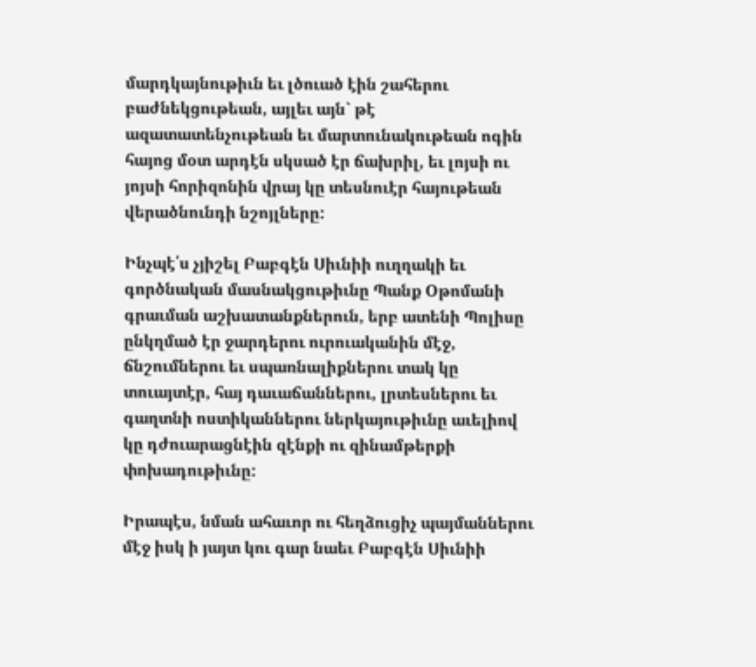մարդկայնութիւն եւ լծուած էին շահերու բաժնեկցութեան, այլեւ այն` թէ ազատատենչութեան եւ մարտունակութեան ոգին հայոց մօտ արդէն սկսած էր ճախրիլ, եւ լոյսի ու յոյսի հորիզոնին վրայ կը տեսնուէր հայութեան վերածնունդի նշոյլները:

Ինչպէ՛ս չյիշել Բաբգէն Սիւնիի ուղղակի եւ գործնական մասնակցութիւնը Պանք Օթոմանի գրաւման աշխատանքներուն, երբ ատենի Պոլիսը ընկղմած էր ջարդերու ուրուականին մէջ, ճնշումներու եւ սպառնալիքներու տակ կը տուայտէր, հայ դաւաճաններու, լրտեսներու եւ գաղտնի ոստիկաններու ներկայութիւնը աւելիով կը դժուարացնէին զէնքի ու զինամթերքի փոխադութիւնը:

Իրապէս, նման ահաւոր ու հեղձուցիչ պայմաններու մէջ իսկ ի յայտ կու գար նաեւ Բաբգէն Սիւնիի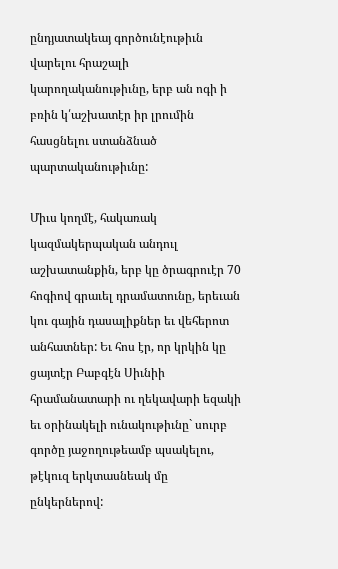ընդյատակեայ գործունէութիւն վարելու հրաշալի կարողականութիւնը, երբ ան ոգի ի բռին կ՛աշխատէր իր լրումին հասցնելու ստանձնած պարտականութիւնը:

Միւս կողմէ, հակառակ կազմակերպական անդուլ աշխատանքին, երբ կը ծրագրուէր 70 հոգիով գրաւել դրամատունը, երեւան կու գային դասալիքներ եւ վեհերոտ անհատներ: Եւ հոս էր, որ կրկին կը ցայտէր Բաբգէն Սիւնիի հրամանատարի ու ղեկավարի եզակի եւ օրինակելի ունակութիւնը` սուրբ գործը յաջողութեամբ պսակելու, թէկուզ երկտասնեակ մը ընկերներով: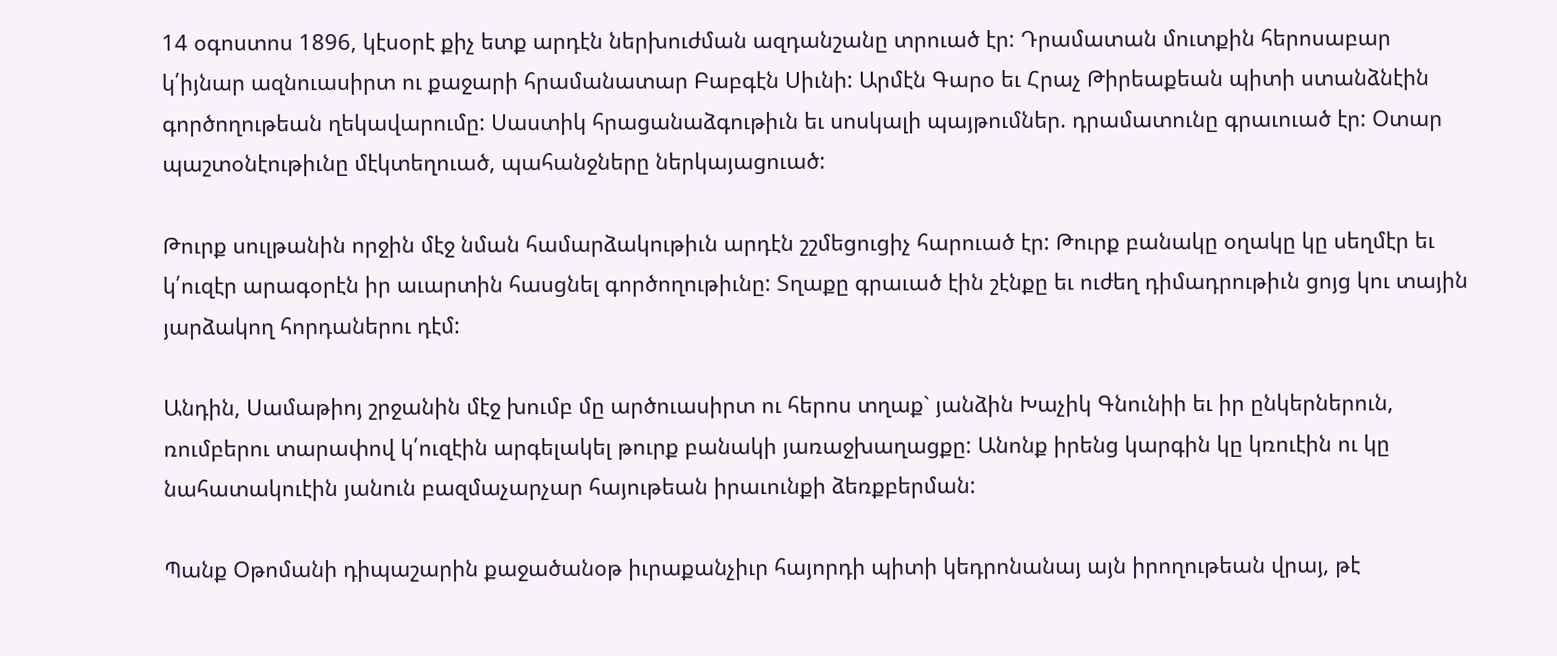14 օգոստոս 1896, կէսօրէ քիչ ետք արդէն ներխուժման ազդանշանը տրուած էր: Դրամատան մուտքին հերոսաբար կ՛իյնար ազնուասիրտ ու քաջարի հրամանատար Բաբգէն Սիւնի: Արմէն Գարօ եւ Հրաչ Թիրեաքեան պիտի ստանձնէին գործողութեան ղեկավարումը: Սաստիկ հրացանաձգութիւն եւ սոսկալի պայթումներ. դրամատունը գրաւուած էր: Օտար պաշտօնէութիւնը մէկտեղուած, պահանջները ներկայացուած:

Թուրք սուլթանին որջին մէջ նման համարձակութիւն արդէն շշմեցուցիչ հարուած էր: Թուրք բանակը օղակը կը սեղմէր եւ կ՛ուզէր արագօրէն իր աւարտին հասցնել գործողութիւնը: Տղաքը գրաւած էին շէնքը եւ ուժեղ դիմադրութիւն ցոյց կու տային յարձակող հորդաներու դէմ:

Անդին, Սամաթիոյ շրջանին մէջ խումբ մը արծուասիրտ ու հերոս տղաք` յանձին Խաչիկ Գնունիի եւ իր ընկերներուն, ռումբերու տարափով կ՛ուզէին արգելակել թուրք բանակի յառաջխաղացքը: Անոնք իրենց կարգին կը կռուէին ու կը նահատակուէին յանուն բազմաչարչար հայութեան իրաւունքի ձեռքբերման:

Պանք Օթոմանի դիպաշարին քաջածանօթ իւրաքանչիւր հայորդի պիտի կեդրոնանայ այն իրողութեան վրայ, թէ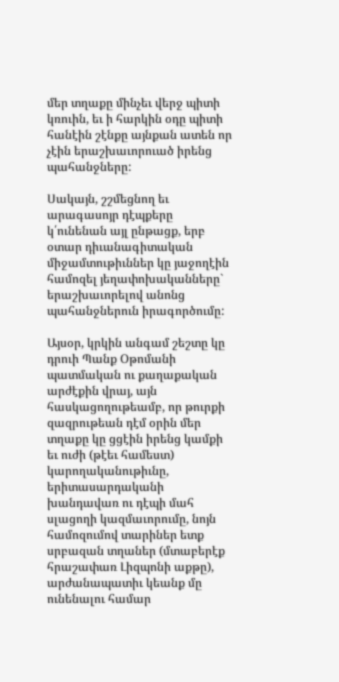մեր տղաքը մինչեւ վերջ պիտի կռուին, եւ ի հարկին օդը պիտի հանէին շէնքը այնքան ատեն որ չէին երաշխաւորուած իրենց պահանջները:

Սակայն, շշմեցնող եւ արագասոյր դէպքերը կ՛ունենան այլ ընթացք, երբ օտար դիւանագիտական միջամտութիւններ կը յաջողէին համոզել յեղափոխականները` երաշխաւորելով անոնց պահանջներուն իրագործումը:

Այսօր, կրկին անգամ շեշտը կը դրուի Պանք Օթոմանի պատմական ու քաղաքական արժէքին վրայ, այն հասկացողութեամբ, որ թուրքի զազրութեան դէմ օրին մեր տղաքը կը ցցէին իրենց կամքի եւ ուժի (թէեւ համեստ) կարողականութիւնը, երիտասարդականի խանդավառ ու դէպի մահ սլացողի կազմաւորումը, նոյն համոզումով տարիներ ետք սրբազան տղաներ (մտաբերէք հրաշափառ Լիզպոնի աքթը), արժանապատիւ կեանք մը ունենալու համար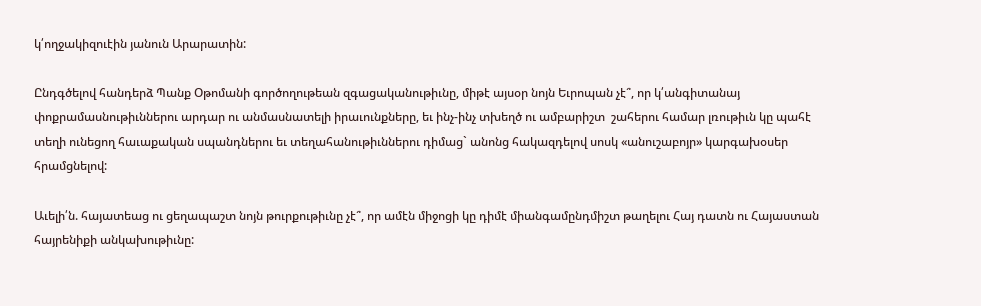կ՛ողջակիզուէին յանուն Արարատին:

Ընդգծելով հանդերձ Պանք Օթոմանի գործողութեան զգացականութիւնը, միթէ այսօր նոյն Եւրոպան չէ՞, որ կ՛անգիտանայ փոքրամասնութիւններու արդար ու անմասնատելի իրաւունքները, եւ ինչ-ինչ տխեղծ ու ամբարիշտ  շահերու համար լռութիւն կը պահէ տեղի ունեցող հաւաքական սպանդներու եւ տեղահանութիւններու դիմաց` անոնց հակազդելով սոսկ «անուշաբոյր» կարգախօսեր հրամցնելով:

Աւելի՛ն. հայատեաց ու ցեղապաշտ նոյն թուրքութիւնը չէ՞, որ ամէն միջոցի կը դիմէ միանգամընդմիշտ թաղելու Հայ դատն ու Հայաստան հայրենիքի անկախութիւնը: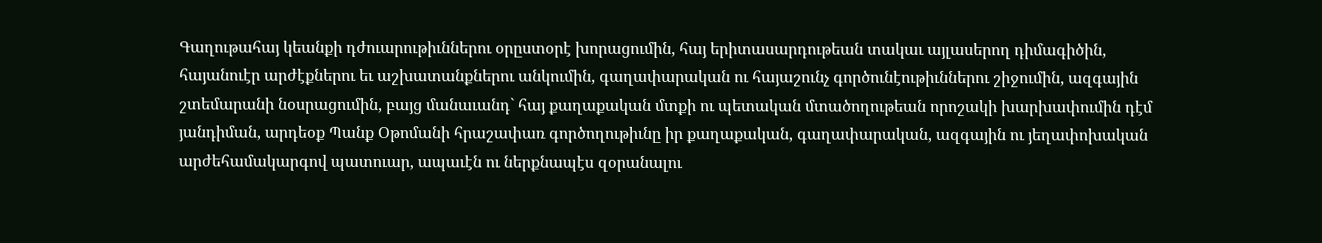Գաղութահայ կեանքի դժուարութիւններու օրըստօրէ խորացումին, հայ երիտասարդութեան տակաւ այլասերող դիմագիծին,  հայանուէր արժէքներու եւ աշխատանքներու անկումին, գաղափարական ու հայաշունչ գործունէութիւններու շիջումին, ազգային շտեմարանի նօսրացումին, բայց մանաւանդ` հայ քաղաքական մտքի ու պետական մտածողութեան որոշակի խարխափումին դէմ յանդիման, արդեօք Պանք Օթոմանի հրաշափառ գործողութիւնը իր քաղաքական, գաղափարական, ազգային ու յեղափոխական արժեհամակարգով պատուար, ապաւէն ու ներքնապէս զօրանալու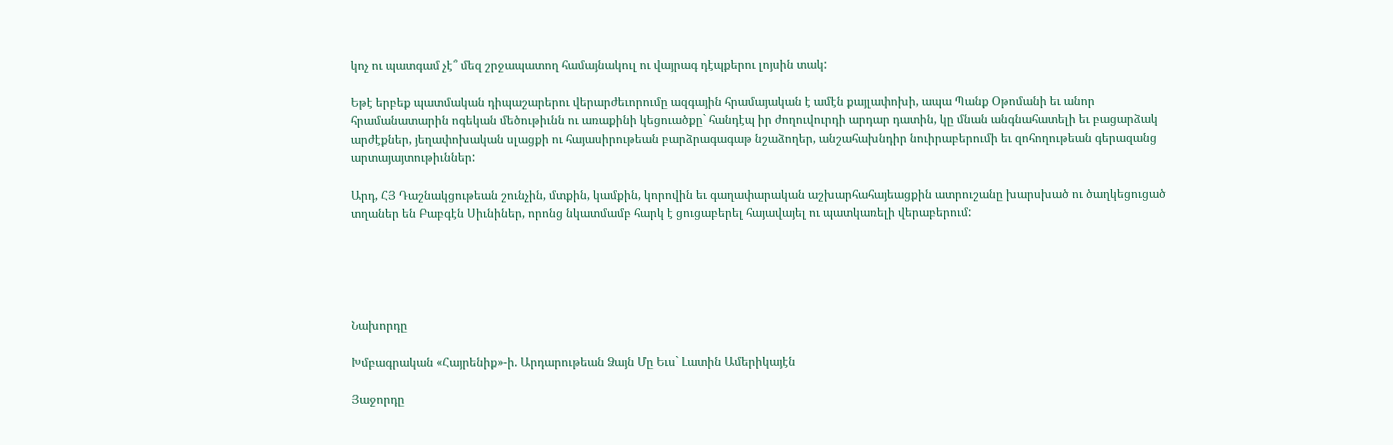կոչ ու պատգամ չէ՞ մեզ շրջապատող համայնակուլ ու վայրագ դէպքերու լոյսին տակ:

Եթէ երբեք պատմական դիպաշարերու վերարժեւորումը ազգային հրամայական է ամէն քայլափոխի, ապա Պանք Օթոմանի եւ անոր հրամանատարին ոգեկան մեծութիւնն ու առաքինի կեցուածքը` հանդէպ իր ժողուվուրդի արդար դատին, կը մնան անգնահատելի եւ բացարձակ արժէքներ, յեղափոխական սլացքի ու հայասիրութեան բարձրագագաթ նշաձողեր, անշահախնդիր նուիրաբերումի եւ զոհողութեան գերազանց արտայայտութիւններ:

Արդ, ՀՅ Դաշնակցութեան շունչին, մտքին, կամքին, կորովին եւ գաղափարական աշխարհահայեացքին ատրուշանը խարսխած ու ծաղկեցուցած տղաներ են Բաբգէն Սիւնիներ, որոնց նկատմամբ հարկ է ցուցաբերել հայավայել ու պատկառելի վերաբերում:





Նախորդը

Խմբագրական «Հայրենիք»-ի. Արդարութեան Ձայն Մը Եւս` Լատին Ամերիկայէն

Յաջորդը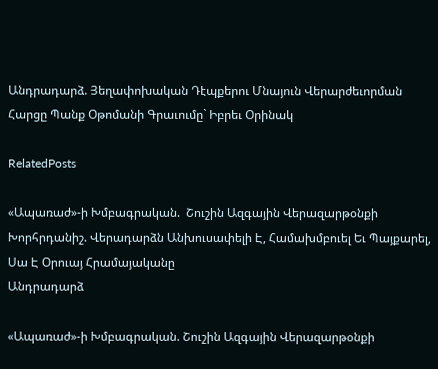Անդրադարձ. Յեղափոխական Դէպքերու Մնայուն Վերարժեւորման Հարցը Պանք Օթոմանի Գրաւումը` Իբրեւ Օրինակ

RelatedPosts

«Ապառաժ»-ի Խմբագրական.  Շուշին Ազգային Վերազարթօնքի Խորհրդանիշ. Վերադարձն Անխուսափելի Է, Համախմբուել Եւ Պայքարել, Սա Է Օրուայ Հրամայականը
Անդրադարձ

«Ապառաժ»-ի Խմբագրական. Շուշին Ազգային Վերազարթօնքի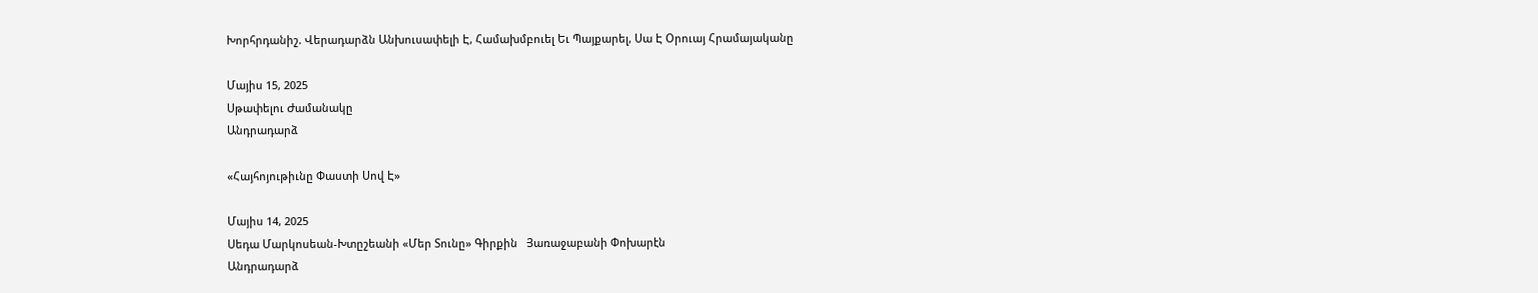Խորհրդանիշ. Վերադարձն Անխուսափելի Է, Համախմբուել Եւ Պայքարել, Սա Է Օրուայ Հրամայականը

Մայիս 15, 2025
Սթափելու Ժամանակը
Անդրադարձ

«Հայհոյութիւնը Փաստի Սով Է»

Մայիս 14, 2025
Սեդա Մարկոսեան-Խտըշեանի «Մեր Տունը» Գիրքին   Յառաջաբանի Փոխարէն
Անդրադարձ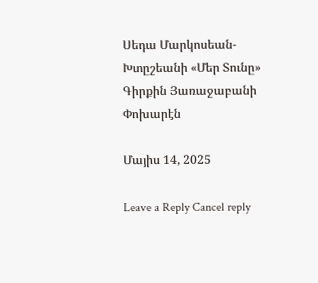Սեդա Մարկոսեան-Խտըշեանի «Մեր Տունը» Գիրքին Յառաջաբանի Փոխարէն

Մայիս 14, 2025

Leave a Reply Cancel reply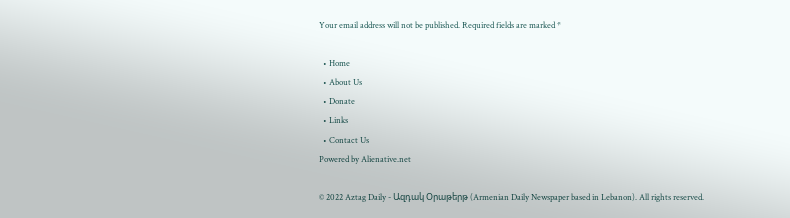Your email address will not be published. Required fields are marked *

  • Home
  • About Us
  • Donate
  • Links
  • Contact Us
Powered by Alienative.net

© 2022 Aztag Daily - Ազդակ Օրաթերթ (Armenian Daily Newspaper based in Lebanon). All rights reserved.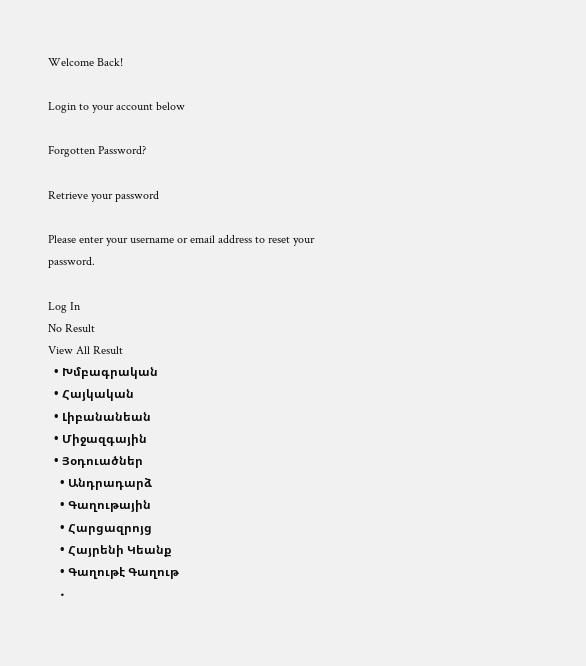Welcome Back!

Login to your account below

Forgotten Password?

Retrieve your password

Please enter your username or email address to reset your password.

Log In
No Result
View All Result
  • Խմբագրական
  • Հայկական
  • Լիբանանեան
  • Միջազգային
  • Յօդուածներ
    • Անդրադարձ
    • Գաղութային
    • Հարցազրոյց
    • Հայրենի Կեանք
    • Գաղութէ Գաղութ
    •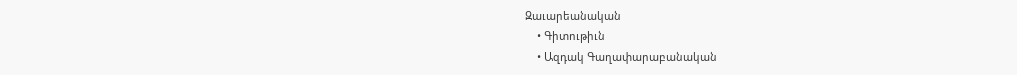Զաւարեանական
    • Գիտութիւն
    • Ազդակ Գաղափարաբանական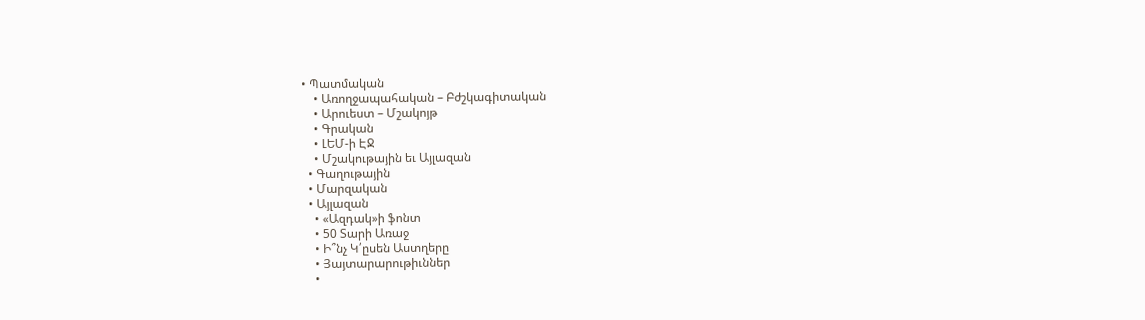• Պատմական
    • Առողջապահական – Բժշկագիտական
    • Արուեստ – Մշակոյթ
    • Գրական
    • ԼԵՄ-ի ԷՋ
    • Մշակութային եւ Այլազան
  • Գաղութային
  • Մարզական
  • Այլազան
    • «Ազդակ»ի ֆոնտ
    • 50 Տարի Առաջ
    • Ի՞նչ Կ՛ըսեն Աստղերը
    • Յայտարարութիւններ
    •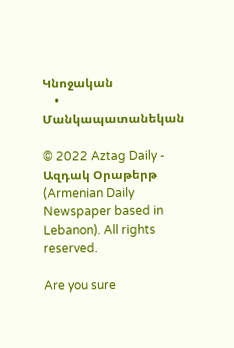Կնոջական
    • Մանկապատանեկան

© 2022 Aztag Daily - Ազդակ Օրաթերթ (Armenian Daily Newspaper based in Lebanon). All rights reserved.

Are you sure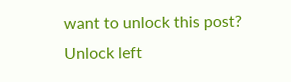want to unlock this post?
Unlock left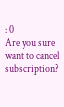: 0
Are you sure want to cancel subscription?